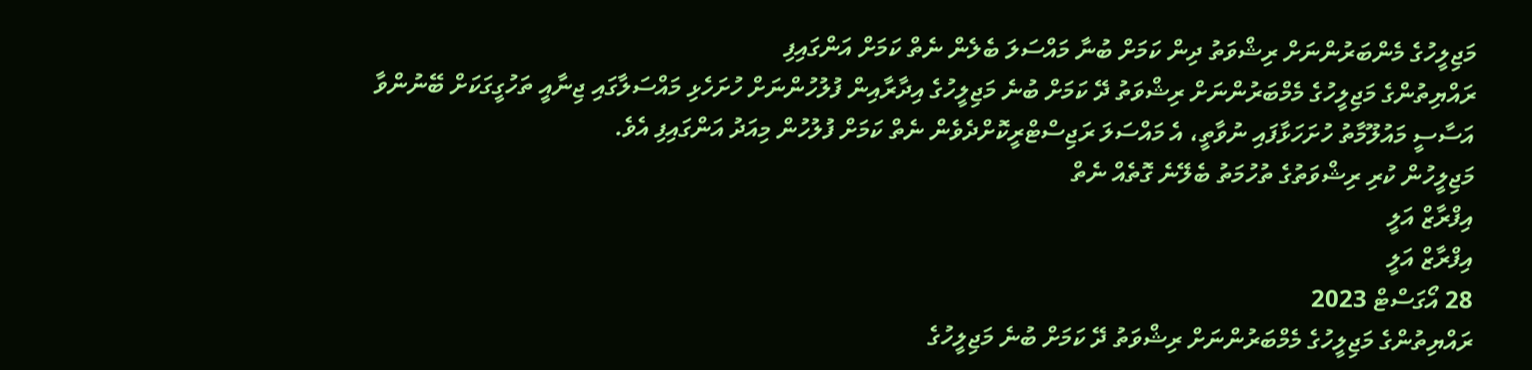މަޖިލީހުގެ މެންބަރުންނަށް ރިޝްވަތު ދިން ކަމަށް ބުނާ މައްސަލަ ބެލެން ނެތް ކަމަށް އަންގައިފި
ރައްޔިތުންގެ މަޖިލީހުގެ މެމްބަރުންނަށް ރިޝްވަތު ދޭ ކަމަށް ބުނެ މަޖިލީހުގެ އިދާރާއިން ފުލުހުންނަށް ހުށަހެޅި މައްސަލާގައި ޖިނާއީ ތަހުގީގަކަށް ބޭނުންވާ އަސާސީ މައުލޫމާތު ހުށަހަޅާފައި ނުވާތީ، އެ މައްސަލަ ރަޖިސްޓްރީކޮށްދެވެން ނެތް ކަމަށް ފުލުހުން މިއަދު އަންގައިފި އެވެ.
މަޖިލީހުން ކުރި ރިޝްވަތުގެ ތުހުމަތު ބެލޭނެ ގޮތެއް ނެތް
އިފްރާޒް އަލީ
އިފްރާޒް އަލީ
28 އޯގަސްޓް 2023
ރައްޔިތުންގެ މަޖިލީހުގެ މެމްބަރުންނަށް ރިޝްވަތު ދޭ ކަމަށް ބުނެ މަޖިލީހުގެ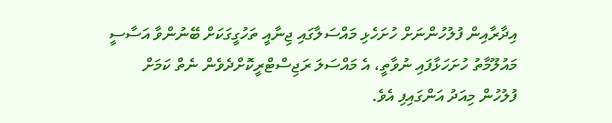އިދާރާއިން ފުލުހުންނަށް ހުށަހެޅި މައްސަލާގައި ޖިނާއީ ތަހުގީގަކަށް ބޭނުންވާ އަސާސީ މައުލޫމާތު ހުށަހަޅާފައި ނުވާތީ، އެ މައްސަލަ ރަޖިސްޓްރީކޮށްދެވެން ނެތް ކަމަށް ފުލުހުން މިއަދު އަންގައިފި އެވެ.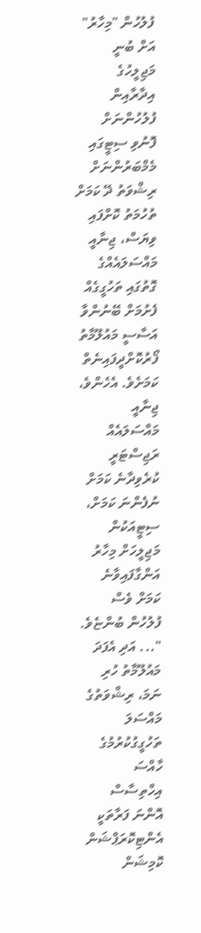ފުލުހުން "މިހާރު" އަށް ބުނީ މަޖިލީހުގެ އިދާރާއިން ފުލުހުންނަށް ފޮނުވި ސިޓީގައި މެމްބަރުންނަށް ރިޝްވަތު ދޭ ކަމަށް ތުހުމަތު ކޮށްފައި ވިޔަސް، ޖިނާއީ މައްސަލައެއްގެ ގޮތުގައި ތަހުގީގެއް ފެށުމަށް ބޭނުންވާ އަސާސީ މައުލޫމާތު ފޯރުކޮށްދީފައިނެތް ކަމަށެވެ. އެހެންވެ، ޖިނާއީ މައްސަލައެއް ރަޖިސްޓަރީ ކުރެވިދާނެ ކަމަށް ނުފެންނަ ކަމަށް، ސިޓީއަކުން މަޖިލީހަށް މިހާރު އަންގާފައިވާނެ ކަމަށް ވެސް ފުލުހުން ބުންޏެވެ.
"... އަދި އެފަދަ މައުލޫމާތު ހުރި ނަމަ، ރިޝްވަތުގެ މައްސަލަ ތަހުގީގުކުރުމުގެ ހާއްސަ އިހްތިސާސް އޮންނަ ފަރާތަކީ އެންޓިކޮރަޕްޝަން ކޮމިޝަން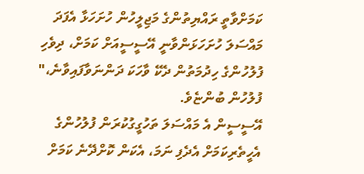ކަމަށްވާތީ ރައްޔިތުންގެ މަޖިލީހުން ހުށަހަޅާ އެފަދަ މައްސަލަ ހުށަހަޅަންވާނީ އޭސީސީއަށް ކަމަށް، ދިވެހި ފުލުހުންގެ ހިދުމަތުން ދެކޭ ވާހަކަ ދަންނަވާފައިވާނެ،" ފުލުހުން ބުންޏެވެ.
އޭސީސީން އެ މައްސަލަ ތަހުގީގުކުރަން ފުލުހުންގެ އެހީތެރިކަމަށް އެދެފި ނަމަ، އެކަން ކޮށްދޭނެ ކަމަށް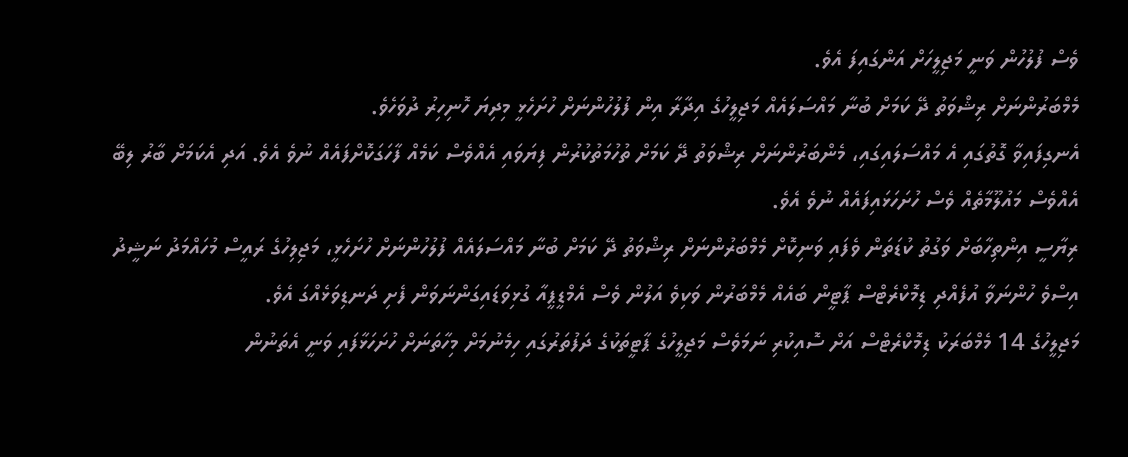ވެސް ފުލުހުން ވަނީ މަޖިލީހަށް އަންގައިފަ އެވެ.
މެމްބަރުންނަށް ރިޝްވަތު ދޭ ކަމަށް ބުނާ މައްސަލައެއް މަޖިލީހުގެ އިދާރާ އިން ފުލުހުންނަށް ހުށަހެޅީ މިދިޔަ ހޮނިހިރު ދުވަހެވެ.
އެނގިފައިވާ ގޮތުގައި އެ މައްސަލައިގައި، މެންބަރުންނަށް ރިޝްވަތު ދޭ ކަމަށް ތުހުމަތުކުރުން ފިޔަވައި އެއްވެސް ކަމެއް ފާހަގަކޮށްފައެއް ނުވެ އެވެ. އަދި އެކަމަށް ބާރު ލިބޭ އެއްވެސް މައުލޫމާތެއް ވެސް ހުށަހަޅައިފައެއް ނުވެ އެވެ.
ރިޔާސީ އިންތިހާބަށް ވަގުތު ކުޑަތަން ވެފައި ވަނިކޮށް މެމްބަރުންނަށް ރިޝްވަތު ދޭ ކަމަށް ބުނާ މައްސަލައެއް ފުލުހުންނަށް ހުށަހެޅީ، މަޖިލިހުގެ ރައީސް މުހައްމަދު ނަޝީދު އިސްވެ ހުންނަވާ އުފެއްދި ޑިމޮކްރެޓްސް ޕާޓީން ބައެއް މެމްބަރުން ވަކިވެ އަލުން ވެސް އެމްޑީޕީއާ ގުޅިވަޑައިގަންނަވަން ފެށި ދަނޑިވަޅެއްގަ އެވެ.
މަޖިލީހުގެ 14 މެމްބަރަކު ޑިމޮކްރެޓްސް އަށް ސޮއިކުރި ނަމަވެސް މަޖިލީހުގެ ޕާޓީތަކުގެ ދަފުތަރުގައި ހިމެނުމަށް މިހާތަނަށް ހުށަހަޅާފައި ވަނީ އެތަނުން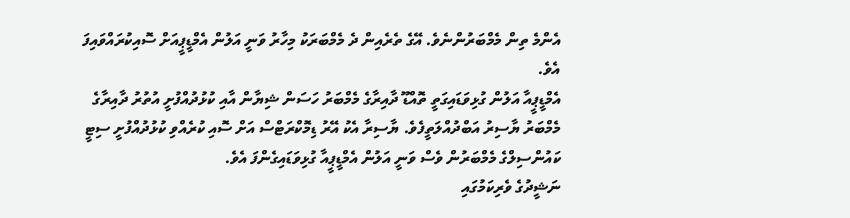އެންމެ ތިން މެމްބަރުންނެވެ. އޭގެ ތެރެއިން ދެ މެމްބަރަކު މިހާރު ވަނީ އަލުން އެމްޑީޕީއަށް ސޮއިކުރައްވައިފަ އެވެ.
އެމްޑީޕީއާ އަލުން ގުޅިވަޑައިގަތީ ތޮއްޑޫ ދާއިރާގެ މެމްބަރު ހަސަން ޝިޔާން އާއި ކުޅުދުއްފުށީ އުތުރު ދާއިރާގެ މެމްބަރު ޔާސިރު އަބްދުއްލަތީފެވެ. ޔާސިރާ އެކު އޭރު ޑިމޮކްރަޓްސް އަށް ސޮއި ކުރެއްވި ކުޅުދުއްފުށީ ސިޓީ ކައުންސިލްގެ މެމްބަރުން ވެސް ވަނީ އަލުން އެމްޑީޕީއާ ގުޅިވަޑައިގެންފަ އެވެ.
ނަޝީދުގެ ވެރިކަމުގައި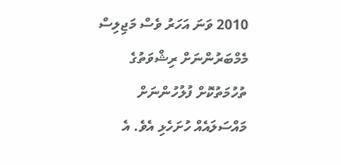2010 ވަނަ އަހަރު ވެސް މަޖިލިސް މެމްބަރުންނަށް ރިޝްވަތުގެ ތުހުމަތުކޮށް ފުލުހުންނަށް މައްސަލައެއް ހުށަހެޅި އެވެ. އެ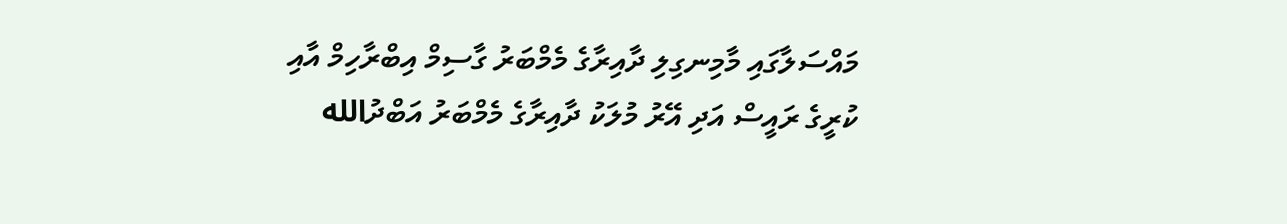މައްސަލާގައި މާމިނގިލި ދާއިރާގެ މެމްބަރު ގާސިމް އިބްރާހިމް އާއި ކުރީގެ ރައީސް އަދި އޭރު މުލަކު ދާއިރާގެ މެމްބަރު އަބްދުالله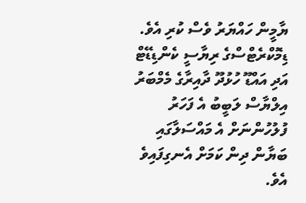ޔާމީން ހައްޔަރު ވެސް ކުރި އެވެ. ޑިމޮކްރެޓްސްގެ ރިޔާސީ ކެންޑިޑޭޓް އަދި އައްޑޫ ހުޅުދޫ ދާއިރާގެ މެމްބަރު އިލްޔާސް ލަބީބު އެ ފަހަރު ފުލުހުންނަށް އެ މައްސަލާގައި ބަޔާން ދިން ކަމަށް އެނގިފައިވެ އެވެ.